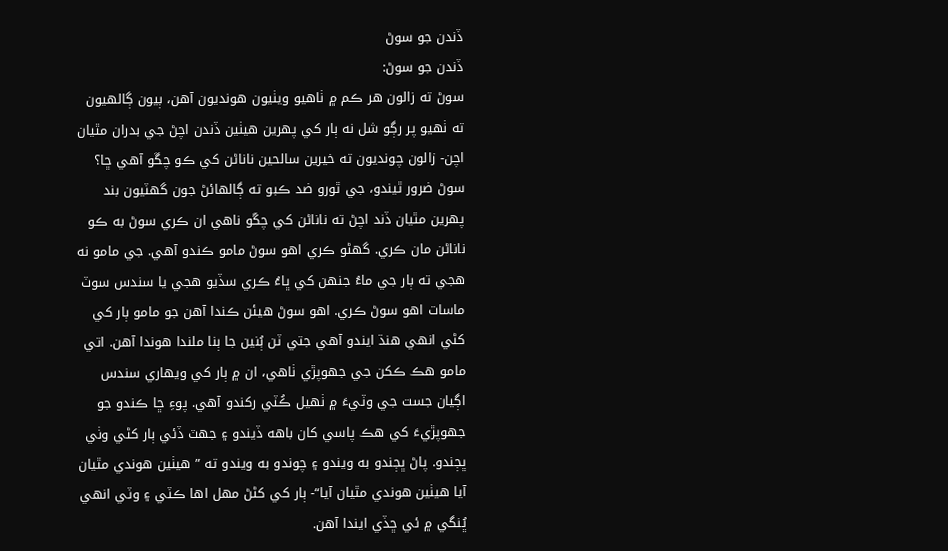ڏندن جو سوڻ
ڏندن جو سوڻ:
سوڻ ته زالون هر ڪم ۾ ٺاهيو ويٺيون هونديون آهن، ٻيون ڳالهيون ته ٺهيو پر رڳو شل نه ٻار کي پهرين هيٺين ڏندن اچڻ جي بدران مٿيان اچن- زالون چونديون ته خيرين سالحين ناناڻن کي ڪو چڱو آهي ڇا؟ سوڻ ضرور ٿيندو، جي ٿورو ضد ڪبو ته ڳالهائڻ جون گهٽيون بند پهرين مٿيان ڏند اچڻ ته ناناڻن کي چڱو ناهي ان ڪري سوڻ به ڪو ناناڻن مان ڪري. گهڻو ڪري اهو سوڻ مامو ڪندو آهي. جي مامو نه هجي ته ٻار جي ماءُ جنهن کي ڀاءُ ڪري سڏيو هجي يا سندس سوٽ ماسات اهو سوڻ ڪري. اهو سوڻ هيئن ڪندا آهن جو مامو ٻار کي کڻي انهي هنڌ ايندو آهي جتي ٽن ٻُنين جا ٻنا ملندا هوندا آهن. اتي مامو هڪ ڪکن جي جهوپڙي ٺاهي، ان ۾ ٻار کي ويهاري سندس اڳيان جست جي وٽيءَ ۾ ٺهيل ڪُٽي رکندو آهي. پوءِ ڇا ڪندو جو جهوپڙيءَ کي هڪ پاسي کان باهه ڏيندو ۽ جهٽ ڏئي ٻار کڻي وٺي ڀڄندو. پاڻ ڀڄندو به ويندو ۽ چوندو به ويندو ته ” هيٺين هوندي مٿيان آيا هيٺين هوندي مٿيان آيا“- ٻار کي کڻڻ مهل اها ڪٽي ۽ وٽي انهي ڀُنگي ۾ ئي ڇڏي ايندا آهن.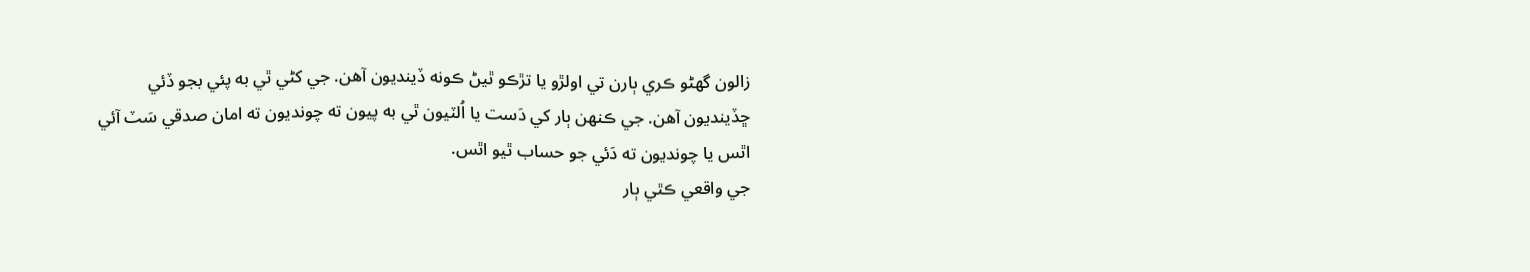زالون گهڻو ڪري ٻارن تي اولڙو يا تڙڪو ٿيڻ ڪونه ڏينديون آهن. جي کڻي ٿي به پئي بجو ڏئي ڇڏينديون آهن. جي ڪنهن ٻار کي دَست يا اُلٽيون ٿي به پيون ته چونديون ته امان صدقي سَٽ آئي اٿس يا چونديون ته دَئي جو حساب ٿيو اٿس.
جي واقعي ڪٿي ٻار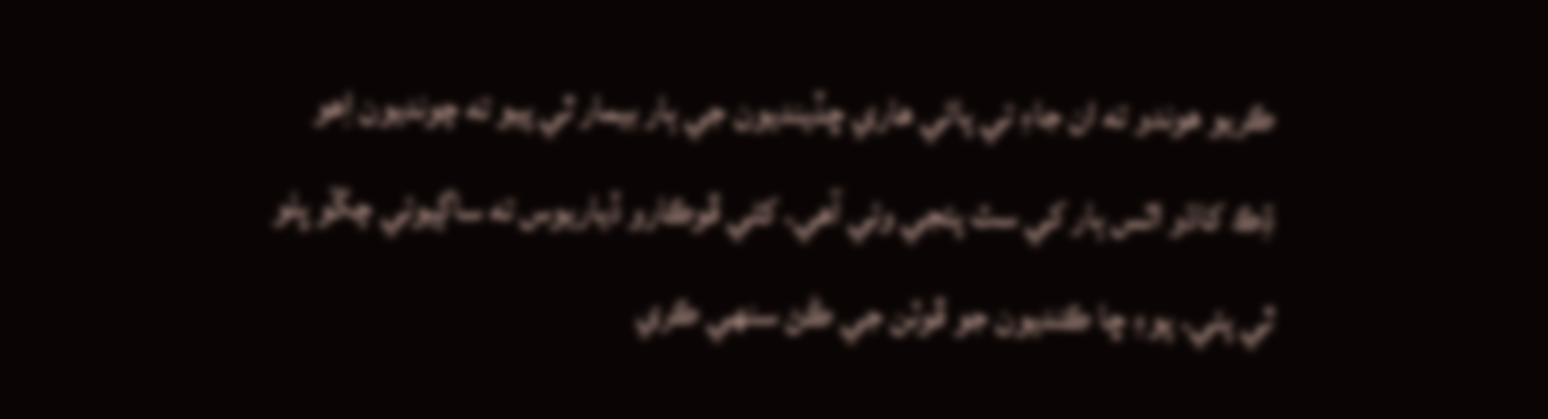ڪريو هوندو ته ان جاءِ تي پاڻي هاري ڇڏينديون جي ٻار بيمار ٿي پيو ته چونديون اِهو ڌِڪ کاڌو اٿس ٻار کي سٽ پئجي وئي آهي. کڻي ڦوڪارو ڏياريوس ته ساڳيوئي چڱو ڀلو ٿي پئي. پوءِ ڇا ڪنديون جو ڦوٽن جي ڪَڻ سنهي ڪري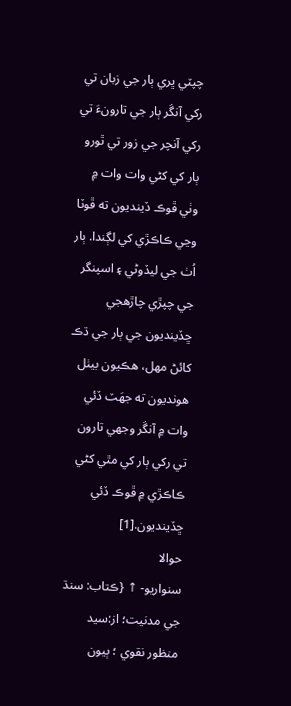چپٽي ڀري ٻار جي زبان تي رکي آنڱر ٻار جي تارونءَ تي رکي آنچر جي زور تي ٿورو ٻار کي کڻي وات وات ۾ وٺي ڦوڪ ڏينديون ته ڦوٽا وڃي ڪاڪڙي کي لڳندا. ٻار اُٺ جي ليڏوڻي ۽ اسپنگر جي چپڙي چاڙهجي ڇڏينديون جي ٻار جي ڌڪ کائڻ مهل، هڪيون بيٺل هونديون ته جهَٽ ڏئي وات ۾ آنڱر وجهي تارون تي رکي ٻار کي مٿي کڻي ڪاڪڙي ۾ ڦوڪ ڏئي ڇڏينديون.[1]
حوالا
سنواريو- ↑ {ڪتاب: سنڌ جي مدنيت؛ از:سيد منظور نقوي ؛ ٻيون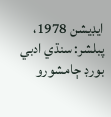ايڊيشن 1978، پبلشر: سنڌي ادبي بورڊ ڄامشورو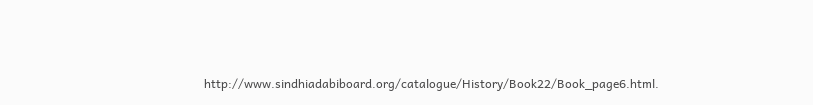http://www.sindhiadabiboard.org/catalogue/History/Book22/Book_page6.html.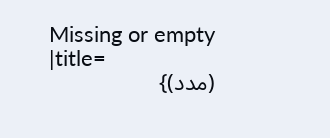Missing or empty
|title=
(مدد)}